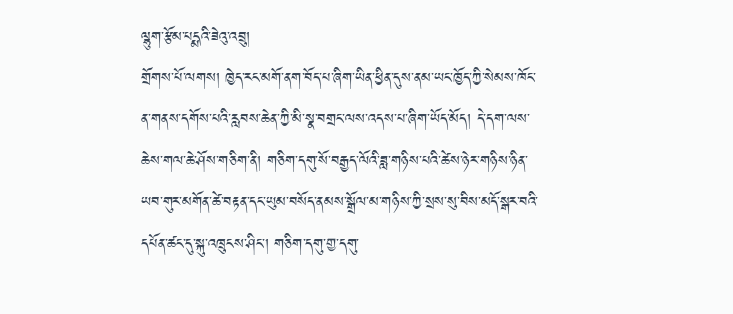ལྷུག་རྩོམ་པདྨའི་ཟེའུ་འབྲུ།
གྲོགས་པོ་ལགས། ཁྱེད་རང་མགོ་ནག་བོད་པ་ཞིག་ཡིན་ཕྱིན་དུས་ནམ་ཡང་ཁྱོད་ཀྱི་སེམས་ཁོང་ན་གནས་དགོས་པའི་རླབས་ཆེན་ཀྱི་མི་སྣ་བགྲང་ལས་འདས་པ་ཞིག་ཡོད་མོད། དེ་དག་ལས་ཆེས་གལ་ཆེ་ཤོས་གཅིག་ནི། གཅིག་དགུ་སོ་བརྒྱད་ལོའི་ཟླ་གཉིས་པའི་ཚེས་ཉེར་གཉིས་ཉིན་ཡབ་གུར་མགོན་ཚེ་བརྟན་དང་ཡུམ་བསོད་ནམས་སྒྲོལ་མ་གཉིས་ཀྱི་སྲས་སུ་བིས་མདོ་སྒར་བའི་དཔོན་ཚང་དུ་སྐུ་འཁྲུངས་ཤིང་། གཅིག་དགུ་གྱ་དགུ་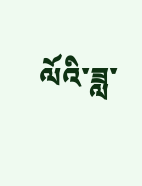ལོའི་ཟླ་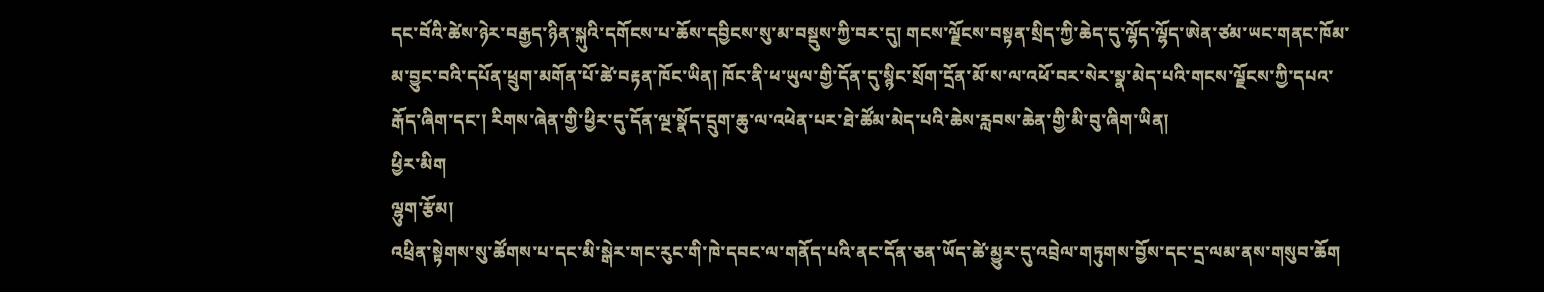དང་བོའི་ཚེས་ཉེར་བརྒྱད་ཉིན་སྐུའི་དགོངས་པ་ཆོས་དབྱིངས་སུ་མ་བསྡུས་ཀྱི་བར་དུ། གངས་ལྗོངས་བསྟན་སྲིད་ཀྱི་ཆེད་དུ་ལྷོད་ལྷོད་ཨེན་ཙམ་ཡང་གནང་ཁོམ་མ་བྱུང་བའི་དཔོན་ཕྲུག་མགོན་པོ་ཚེ་བརྟན་ཁོང་ཡིན། ཁོང་ནི་ཕ་ཡུལ་གྱི་དོན་དུ་སྙིང་སྲོག་དྲོན་མོ་ས་ལ་འཕོ་བར་སེར་སྣ་མེད་པའི་གངས་ལྗོངས་ཀྱི་དཔའ་རྒོད་ཞིག་དང་། རིགས་ཞེན་གྱི་ཕྱིར་དུ་དོན་ལྔ་སྣོད་དྲུག་ཆུ་ལ་འཕེན་པར་ཐེ་ཚོམ་མེད་པའི་ཆེས་རླབས་ཆེན་གྱི་མི་བུ་ཞིག་ཡིན།
ཕྱིར་མིག
ལྷུག་རྩོམ།
འཕྲིན་སྟེགས་སུ་ཚོགས་པ་དང་མི་སྒེར་གང་རུང་གི་ཁེ་དབང་ལ་གནོད་པའི་ནང་དོན་ཅན་ཡོད་ཚེ་མྱུར་དུ་འབྲེལ་གཏུགས་བྱོས་དང་དྲ་ལམ་ནས་གསུབ་ཆོག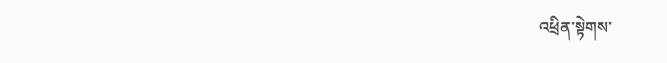འཕྲིན་སྟེགས་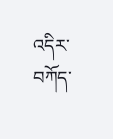འདིར་བཀོད་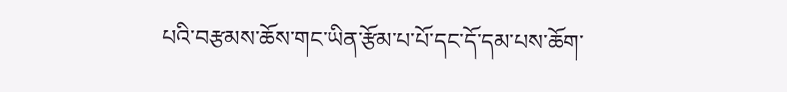པའི་བརྩམས་ཆོས་གང་ཡིན་རྩོམ་པ་པོ་དང་དོ་དམ་པས་ཆོག་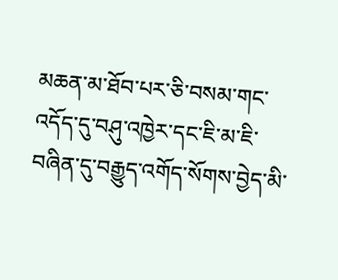མཆན་མ་ཐོབ་པར་ཅི་བསམ་གང་འདོད་དུ་བཤུ་འཁྱེར་དང་ཇི་མ་ཇི་བཞིན་དུ་བརྒྱུད་འགོད་སོགས་བྱེད་མི་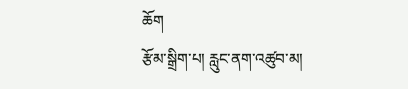ཆོག
རྩོམ་སྒྲིག་པ། རླུང་ནག་འཚུབ་མ།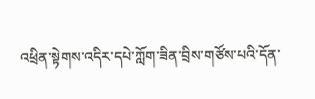འཕྲིན་སྟེགས་འདིར་དཔེ་ཀློག་ཟིན་བྲིས་གཙོས་པའི་དོན་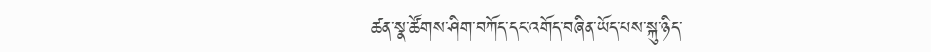ཚན་སྣ་ཚོགས་ཤིག་བཀོད་དང་འགོད་བཞིན་ཡོད་པས་སྐུ་ཉིད་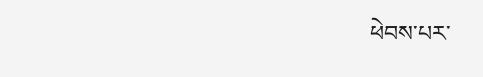ཕེབས་པར་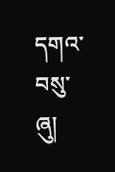དགའ་བསུ་ཞུ།